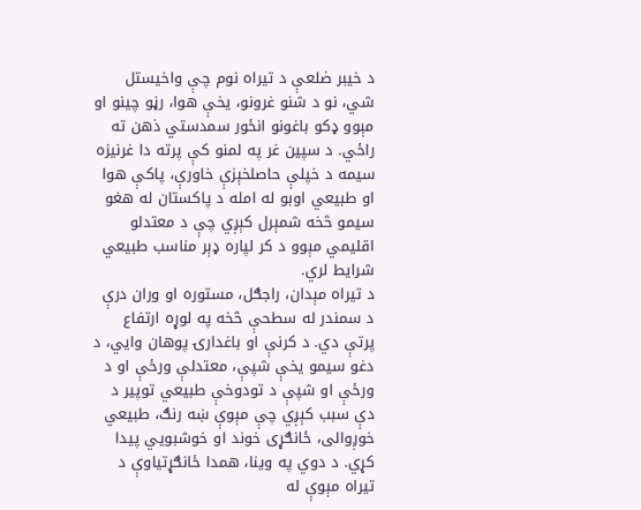د خیبر ضلعې د تيراه نوم چې واخيستل شي، نو د شنو غرونو، يخې هوا، رڼو چينو او مېوو ډکو باغونو انځور سمدستي ذهن ته راځي. د سپين غر په لمنو کې پرته دا غرنيزه سيمه د خپلې حاصلخېزې خاورې، پاکې هوا او طبيعي اوبو له امله د پاکستان له هغو سيمو څخه شمېرل کېږي چې د معتدلو اقليمي مېوو د کر لپاره ډېر مناسب طبيعي شرايط لري.
د تيراه مېدان، راجګل، مستوره او وران درې د سمندر له سطحې څخه په لوړه ارتفاع پرتې دي. د کرنې او باغدارۍ پوهان وايي، د دغو سيمو يخې شپې، معتدلې ورځې او د ورځې او شپې د تودوخې طبيعي توپير د دې سبب کېږي چې مېوې ښه رنګ، طبيعي خوږوالی، ځانګړی خوند او خوشبويي پيدا کړي. د دوي په وينا، همدا ځانګړتياوې د تيراه مېوې له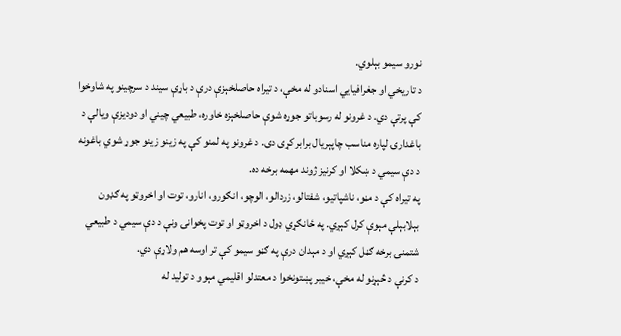نورو سيمو بېلوي.
د تاريخي او جغرافيايي اسنادو له مخې، د تيراه حاصلخېزې درې د باړې سیند د سرچينو په شاوخوا کې پرتې دي. د غرونو له رسوباتو جوړه شوې حاصلخېزه خاوره، طبيعي چيني او دوديزې ويالې د باغدارۍ لپاره مناسب چاپېريال برابر کړی دی. د غرونو په لمنو کې په زينو زينو جوړ شوي باغونه د دې سيمي د ښکلا او کرنيز ژوند مهمه برخه ده.
په تيراه کې د مڼو، ناشپاتيو، شفتالو، زردالو، الوچو، انګورو، انارو، توت او اخروټو په ګډون بېلابېلې مېوې کرل کېږي. په ځانګړي ډول د اخروټو او توت پخوانۍ ونې د دې سيمي د طبيعي شتمنۍ برخه ګڼل کېږي او د مېدان درې په ګڼو سيمو کې تر اوسه هم ولاړې دي.
د کرنې د څېړنو له مخې، خیبر پښتونخوا د معتدلو اقليمي مېوو د توليد له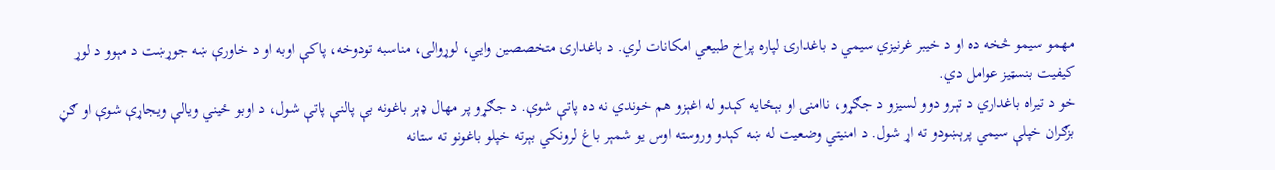مهمو سيمو څخه ده او د خیبر غرنيزي سيمي د باغدارۍ لپاره پراخ طبيعي امکانات لري. د باغدارۍ متخصصين وايي، لوړوالی، مناسبه تودوخه، پاکې اوبه او د خاورې ښه جوړښت د مېوو د لوړ کيفيت بنسټيز عوامل دي.
خو د تيراه باغداري د تېرو دوو لسيزو د جګړو، ناامنۍ او بېځايه کېدو له اغېزو هم خوندي نه ده پاتې شوې. د جګړو پر مهال ډېر باغونه بې پالنې پاتې شول، د اوبو ځيني ويالې ويجاړې شوې او ګڼ بزګران خپلې سيمي پرېښودو ته اړ شول. د امنيتي وضعيت له ښه کېدو وروسته اوس يو شمېر باغ لرونکي بېرته خپلو باغونو ته ستانه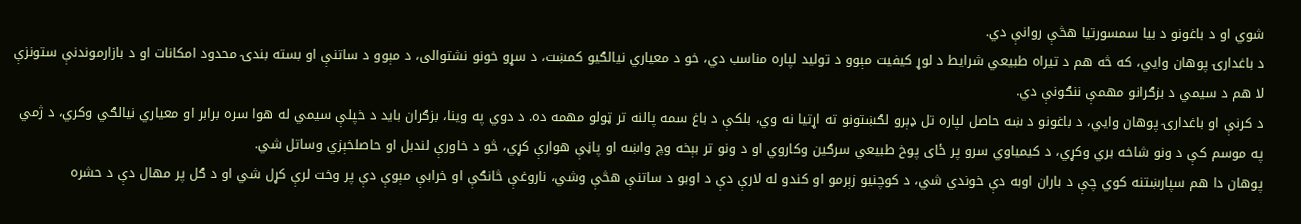شوي او د باغونو د بيا سمسورتيا هڅې روانې دي.
د باغدارۍ پوهان وايي، که څه هم د تيراه طبيعي شرايط د لوړ کيفيت مېوو د توليد لپاره مناسب دي، خو د معياري نيالګيو کمښت، د سړو خونو نشتوالی، د مېوو د ساتنې او بسته بندۍ محدود امکانات او د بازارموندنې ستونزې لا هم د سيمي د بزګرانو مهمې ننګونې دي.
د کرنې او باغدارۍ پوهان وايي، د باغونو د ښه حاصل لپاره تل ډېرو لګښتونو ته اړتيا نه وي، بلکې د باغ سمه پالنه تر ټولو مهمه ده. د دوي په وينا، بزګران بايد د خپلې سيمي له هوا سره برابر او معياري نيالګي وکري، د ژمي په موسم کې د ونو شاخه بري وکړي، د کيمياوي سرو پر ځای پوخ طبيعي سرګين وکاروي او د ونو تر بېخه وچ واښه او پاڼې هوارې کړي، څو د خاورې لندبل او حاصلخېزي وساتل شي.
پوهان دا هم سپارښتنه کوي چې د باران اوبه دې خوندي شي، د کوچنيو زېرمو او کندو له لارې دې د اوبو د ساتنې هڅې وشي، ناروغې څانګې او خرابې مېوې دې پر وخت لرې کړل شي او د ګل پر مهال دې د حشره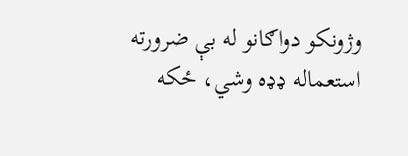وژونکو دواګانو له بې ضرورته استعماله ډډه وشي، ځکه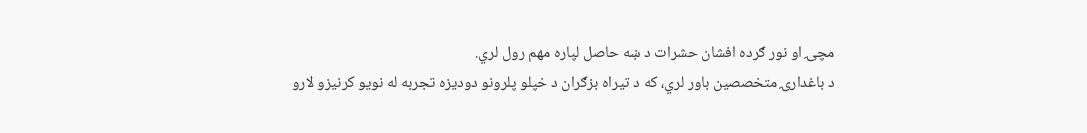مچۍ او نور ګرده افشان حشرات د ښه حاصل لپاره مهم رول لري.
د باغدارۍ متخصصين باور لري، که د تيراه بزګران د خپلو پلرونو دوديزه تجربه له نويو کرنيزو لارو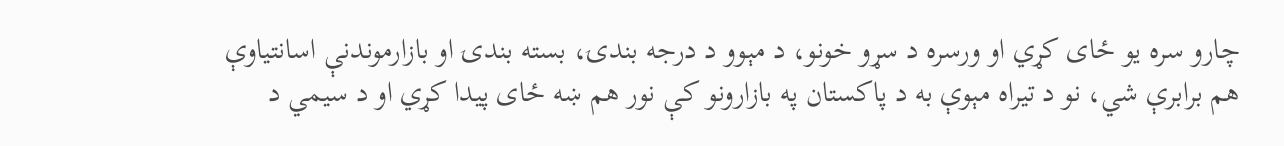چارو سره يو ځای کړي او ورسره د سړو خونو، د مېوو د درجه بندۍ، بسته بندۍ او بازارموندنې اسانتياوې هم برابرې شي، نو د تيراه مېوې به د پاکستان په بازارونو کې نور هم ښه ځای پيدا کړي او د سيمي د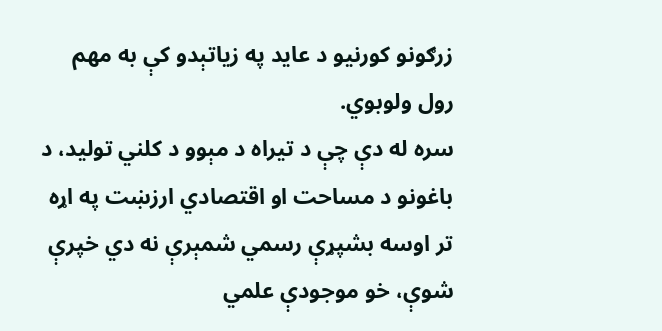زرګونو کورنيو د عايد په زياتېدو کې به مهم رول ولوبوي.
سره له دې چې د تيراه د مېوو د کلني توليد، د باغونو د مساحت او اقتصادي ارزښت په اړه تر اوسه بشپړې رسمي شمېرې نه دي خپرې شوې، خو موجودې علمي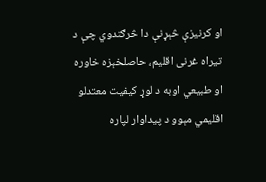او کرنيزې څېړنې دا څرګندوي چې د تيراه غرنی اقليم، حاصلخېزه خاوره او طبيعي اوبه د لوړ کيفيت معتدلو اقليمي مېوو د پیداوار لپاره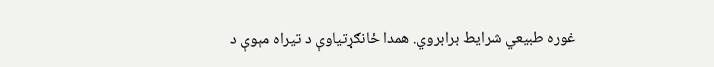غوره طبيعي شرايط برابروي. همدا ځانګړتياوې د تيراه مېوې د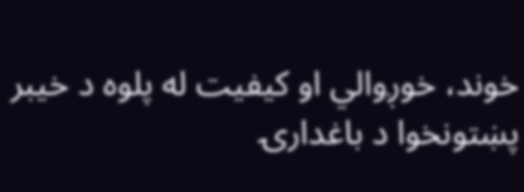خوند، خوږوالي او کيفيت له پلوه د خیبر پښتونخوا د باغدارۍ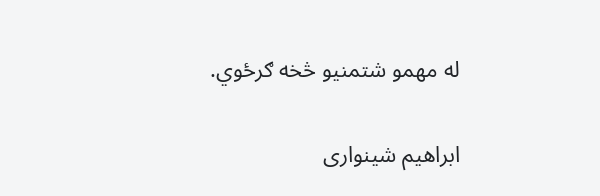له مهمو شتمنيو څخه ګرځوي.

ابراهیم شینواری